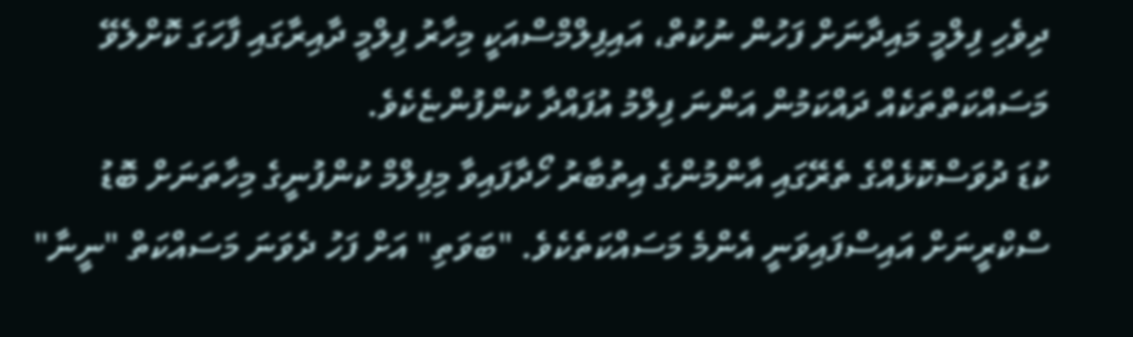ދިވެހި ފިލްމީ މައިދާނަށް ފަހުން ނުކުތް، އައިފިލްމްސްއަކީ މިހާރު ފިލްމީ ދާއިރާގައި ފާހަގަ ކޮށްލެވޭ މަސައްކަތްތަކެއް ދައްކަމުން އަންނަ ފިލްމު އުފައްދާ ކުންފުންޏެކެވެ.
ކުޑަ ދުވަސްކޮޅެއްގެ ތެރޭގައި އާންމުންގެ އިތުބާރު ހޯދާފައިވާ މިފިލްމް ކުންފުނީގެ މިހާތަނަށް ބޮޑު ސްކްރީނަށް އައިސްފައިވަނީ އެންމެ މަސައްކަތެކެވެ. "ބަވަތި" އަށް ފަހު ދެވަނަ މަސައްކަތް "ނީނާ"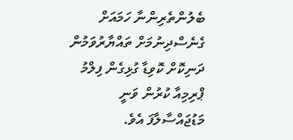ބެލުންތެރިންނާ ހަމައަށް ގެނެސްދިނުމަށް ތައްޔާރުވަމުން ދަނިކޮށް ކޮވިޑާ ގުޅިގެން ފިލްމު ޕްރިމިއާ ކުރުން ވަނީ މަޑުޖައްސާލާފަ އެވެ.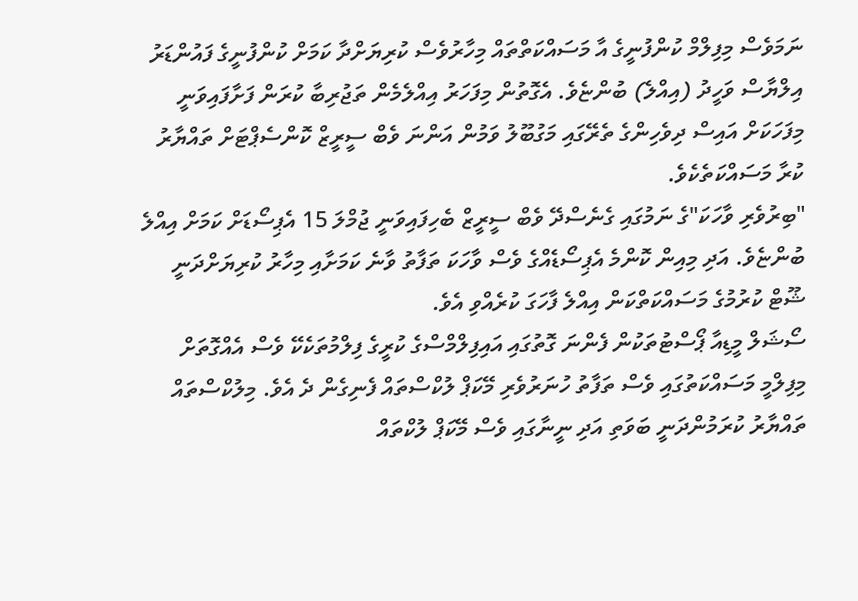ނަމަވެސް މިފިލްމް ކުންފުނީގެ އާ މަސައްކަތްތައް މިހާރުވެސް ކުރިޔަށްދާ ކަމަށް ކުންފުނީގެ ފައުންޑަރު އިލްޔާސް ވަހީދު (އިއްލެ) ބުންޏެވެ. އެގޮތުން މިފަހަރު އިއްލެމެން ތަޖުރިބާ ކުރަން ފަށާފައިވަނީ މިފަހަކަށް އައިސް ދިވެހިންގެ ތެރޭގައި މަގުބޫލު ވަމުން އަންނަ ވެބް ސީރީޒް ކޮންސެޕްޓަށް ތައްޔާރު ކުރާ މަސައްކަތެކެވެ.
"ބިރުވެރި ވާހަކަ"ގެ ނަމުގައި ގެނެސްދޭ ވެބް ސީރީޒް ބެހިފައިވަނީ ޖުމްލަ 15 އެޕިސޯޑަށް ކަމަށް އިއްލެ ބުންޏެވެ. އަދި މިއިން ކޮންމެ އެޕިސޯޑެއްގެ ވެސް ވާހަކަ ތަފާތު ވާނެ ކަމަށާއި މިހާރު ކުރިޔަށްދަނީ ޝޫޓް ކުރުމުގެ މަސައްކަތްކަން އިއްލެ ފާހަގަ ކުރެއްވި އެވެ.
ސޯޝަލް މީޑިއާ ޕޯސްޓުތަކުން ފެންނަ ގޮތުގައި އައިފިލްމްސްގެ ކުރީގެ ފިލްމުތަކެކޭ ވެސް އެއްގޮތަށް މިފިލްމީ މަސައްކަތުގައި ވެސް ތަފާތު ހުނަރުވެރި މޭކަޕް ލުކްސްތައް ފެނިގެން ދެ އެވެ. މިލުކްސްތައް ތައްޔާރު ކުރަމުންދަނީ ބަވަތި އަދި ނީނާގައި ވެސް މޭކަޕް ލުކްތައް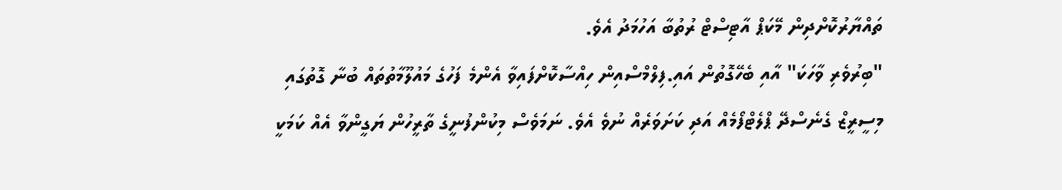ތައްޔާރުކޮށްދިން މޭކަޕް އާޓިސްޓް ރުތުބާ އަހުމަދު އެވެ.
"ބިރުވެރި ވާހަކަ" އާއި ބެހޭގޮތުން އައި.ފިލްމްސްއިން ހިއްސާކޮށްފައިވާ އެންމެ ފަހުގެ މައުލޫމާތުތައް ބުނާ ގޮތުގައި މިސީރީޒް ގެނެސްދޭ ޕްލެޓްފޯމެއް އަދި ކަށަވަރެއް ނުވެ އެވެ. ނަމަވެސް މިކުންފުނީގެ ތާރީހުން ޔަގީންވާ އެއް ކަމަކީ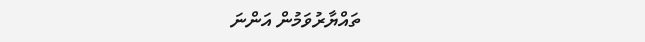ތައްޔާރުވަމުން އަންނަ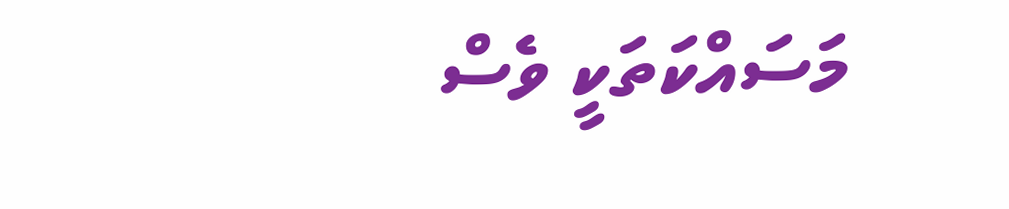މަސައްކަތަކީ ވެސް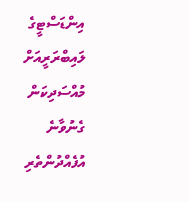އިންޑަސްޓީގެ ލައިބްރަރީއަށް މުއްސަދިކަން ގެނުވާނެ އުފެއްދުންތެރި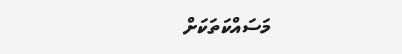މަސައްކަތަކަށް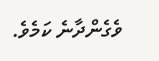ވެގެންދާނެ ކަމެވެ.